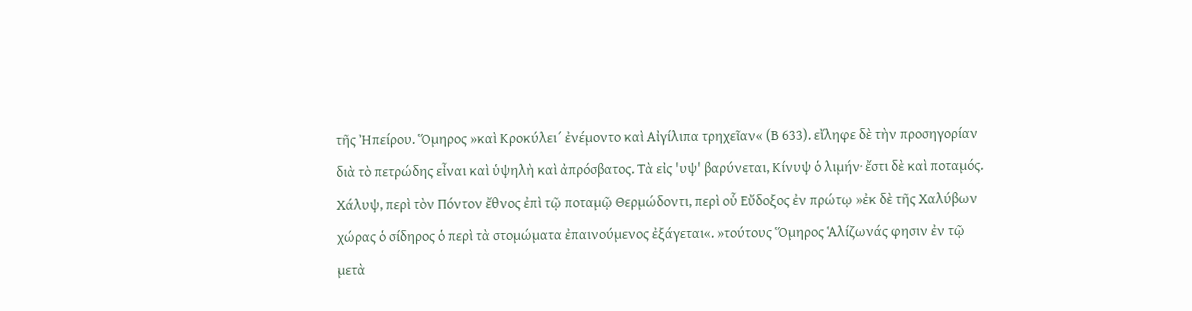τῆς Ἠπείρου. Ὅμηρος »καὶ Κροκύλει´ ἐνέμοντο καὶ Αἰγίλιπα τρηχεῖαν« (Β 633). εἴληφε δὲ τὴν προσηγορίαν διὰ τὸ πετρώδης εἶναι καὶ ὑψηλὴ καὶ ἀπρόσβατος. Τὰ εἰς 'υψ' βαρύνεται, Κίνυψ ὁ λιμήν· ἔστι δὲ καὶ ποταμός. Χάλυψ, περὶ τὸν Πόντον ἔθνος ἐπὶ τῷ ποταμῷ Θερμώδοντι, περὶ οὗ Εὔδοξος ἐν πρώτῳ »ἐκ δὲ τῆς Χαλύβων χώρας ὁ σίδηρος ὁ περὶ τὰ στομώματα ἐπαινούμενος ἐξάγεται«. »τούτους Ὅμηρος Ἁλίζωνάς φησιν ἐν τῷ μετὰ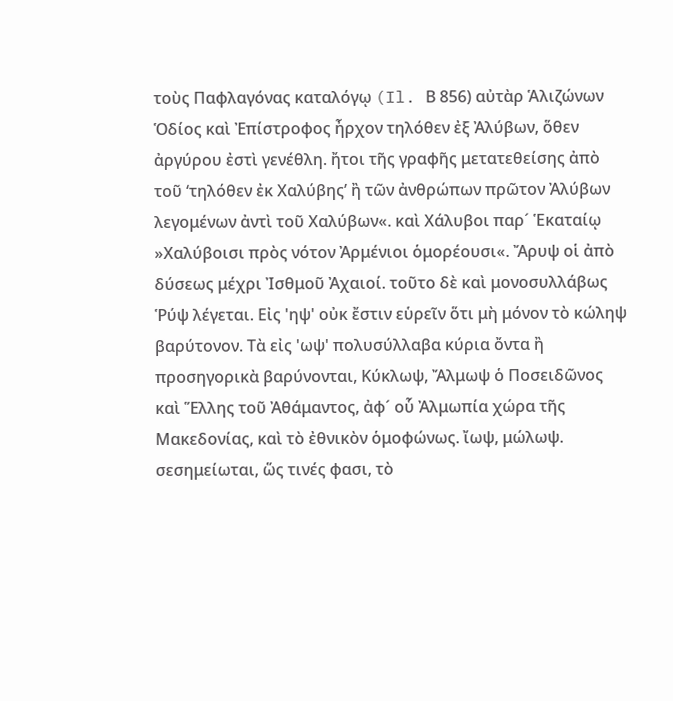τοὺς Παφλαγόνας καταλόγῳ (Il. Β 856) αὐτὰρ Ἁλιζώνων Ὁδίος καὶ Ἐπίστροφος ἦρχον τηλόθεν ἐξ Ἀλύβων, ὅθεν ἀργύρου ἐστὶ γενέθλη. ἤτοι τῆς γραφῆς μετατεθείσης ἀπὸ τοῦ ‘τηλόθεν ἐκ Χαλύβης’ ἢ τῶν ἀνθρώπων πρῶτον Ἀλύβων λεγομένων ἀντὶ τοῦ Χαλύβων«. καὶ Χάλυβοι παρ´ Ἑκαταίῳ »Χαλύβοισι πρὸς νότον Ἀρμένιοι ὁμορέουσι«. Ἄρυψ οἱ ἀπὸ δύσεως μέχρι Ἰσθμοῦ Ἀχαιοί. τοῦτο δὲ καὶ μονοσυλλάβως Ῥύψ λέγεται. Εἰς 'ηψ' οὐκ ἔστιν εὑρεῖν ὅτι μὴ μόνον τὸ κώληψ βαρύτονον. Τὰ εἰς 'ωψ' πολυσύλλαβα κύρια ὄντα ἢ προσηγορικὰ βαρύνονται, Κύκλωψ, Ἄλμωψ ὁ Ποσειδῶνος καὶ Ἕλλης τοῦ Ἀθάμαντος, ἀφ´ οὗ Ἀλμωπία χώρα τῆς Μακεδονίας, καὶ τὸ ἐθνικὸν ὁμοφώνως. ἴωψ, μώλωψ. σεσημείωται, ὥς τινές φασι, τὸ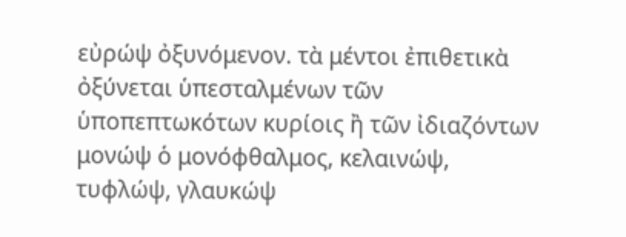εὐρώψ ὀξυνόμενον. τὰ μέντοι ἐπιθετικὰ ὀξύνεται ὑπεσταλμένων τῶν ὑποπεπτωκότων κυρίοις ἢ τῶν ἰδιαζόντων μονώψ ὁ μονόφθαλμος, κελαινώψ, τυφλώψ, γλαυκώψ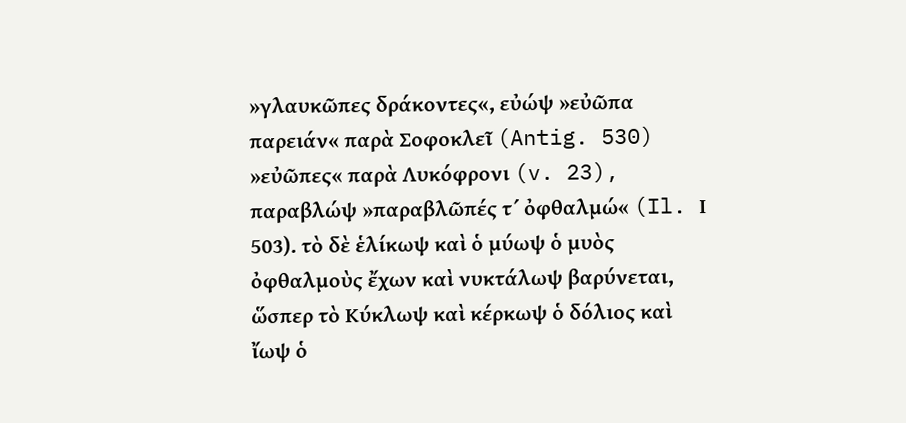»γλαυκῶπες δράκοντες«, εὐώψ »εὐῶπα παρειάν« παρὰ Σοφοκλεῖ (Antig. 530) »εὐῶπες« παρὰ Λυκόφρονι (v. 23), παραβλώψ »παραβλῶπές τ´ ὀφθαλμώ« (Il. Ι 503). τὸ δὲ ἑλίκωψ καὶ ὁ μύωψ ὁ μυὸς ὀφθαλμοὺς ἔχων καὶ νυκτάλωψ βαρύνεται, ὥσπερ τὸ Κύκλωψ καὶ κέρκωψ ὁ δόλιος καὶ ἴωψ ὁ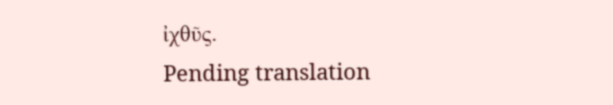ἰχθῦς.
Pending translation